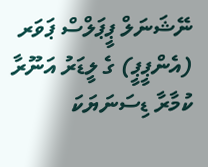ނޭޝަނަލް ޕީޕަލްސް ޕަވަރ (އެންޕީޕީ) ގެ ލީޑަރު އަނޫރާ ކުމާރާ ޑިސަނަޔަކަ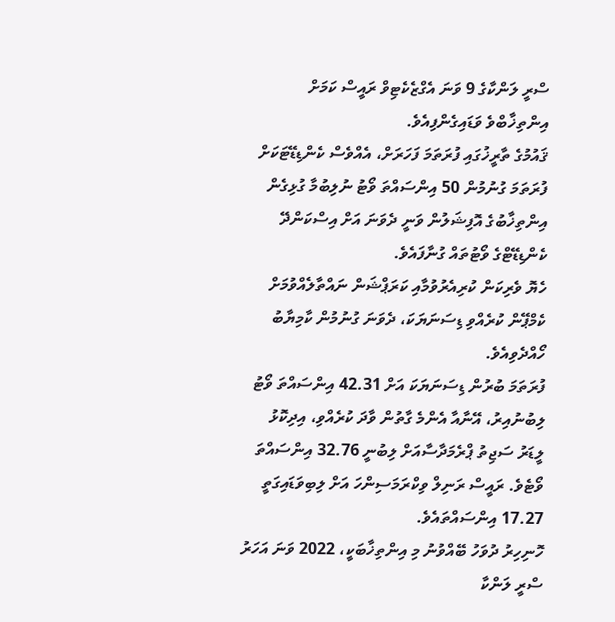ސްރީ ލަންކާގެ 9 ވަނަ އެގްޒެކެޓިވް ރައީސް ކަމަށް އިންތިޚާބްވެ ވަޑައިގެންފިއެވެ.
ޤައުމުގެ ތާރީޚުގައި ފުރަތަމަ ފަހަރަށް، އެއްވެސް ކެންޑިޑޭޓަކަށް ފުރަތަމަ ގުނުމުން 50 އިންސައްތަ ވޯޓު ނުލިބުމާ ގުޅިގެން އިންތިޚާބުގެ އޮފިޝަލުން ވަނީ ދެވަނަ އަށް އިސްކަންދޭ ކެންޑިޑޭޓްގެ ވޯޓުތައް ގުނާފައެވެ.
ހެޔޮ ވެރިކަން ކުރިއެރުވުމާއި ކަރަޕްޝަން ނައްތާލެއްވުމަށް ކެމްޕޭން ކުރެއްވި ޑިސަނަޔަކަ، ދެވަނަ ގުނުމުން ކާމިޔާބު ހޯއްދެވިއެވެ.
ފުރަތަމަ ބުރުން ޑިސަނަޔަކަ އަށް 42.31 އިންސައްތަ ވޯޓު ލިބުނުއިރު، އޭނާއާ އެންމެ ގާތުން ވާދަ ކުރެއްވި، އިދިކޮޅު ލީޑަރު ސަޖިތު ޕްރެމަދާސާއަށް ލިބުނީ 32.76 އިންސައްތަ ވޯޓެވެ. ރައީސް ރަނިލް ވިކްރަމަސިންހަ އަށް ލިބިވަޑައިގަތީ 17.27 އިންސައްތައެވެ.
ހޮނިހިރު ދުވަހު ބޭއްވުނު މި އިންތިޚާބަކީ، 2022 ވަނަ އަހަރު ސްރީ ލަންކާ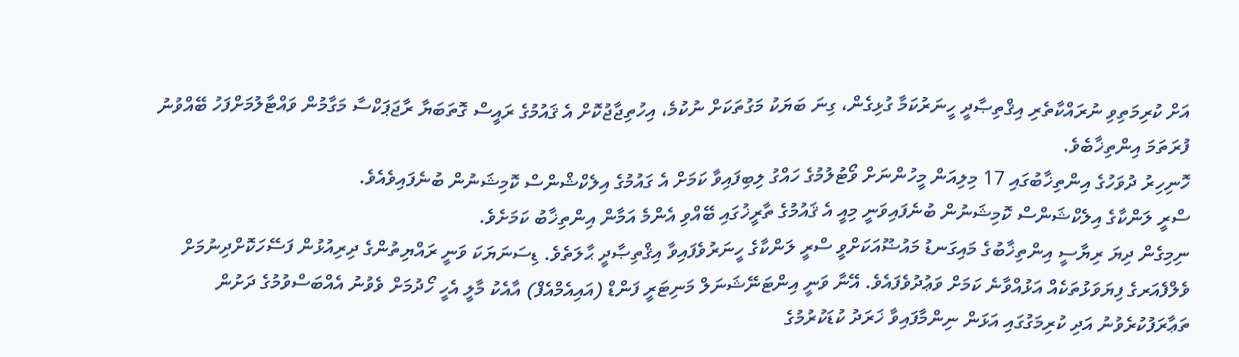އަށް ކުރިމަތިވި ނުރައްކާތެރި އިޤްތިޞާދީ ހީނަރުކަމާ ގުޅިގެން، ގިނަ ބަޔަކު މަގުތަކަށް ނުކުމެ، އިހުތިޖާޖުކޮށް އެ ޤައުމުގެ ރައީސް ގޮތަބަޔާ ރާޖަޕަކްސާ މަގާމުން ވައްޓާލުމަށްފަހު ބޭއްވުނު ފުރަތަމަ އިންތިޚާބެވެ.
ހޮނިހިރު ދުވަހުގެ އިންތިޚާބުގައި 17 މިލިއަން މީހުންނަށް ވޯޓުލުމުގެ ހައްގު ލިބިފައިވާ ކަމަށް އެ ގައުމުގެ އިލެކްޝްންސް ކޮމިޝަނުން ބުނެފައިވެއެވެ.
ސްރީ ލަންކާގެ އިލެކްޝަންސް ކޮމިޝަނުން ބުނެފައިވަނީ މިއީ އެ ޤައުމުގެ ތާރީޚުގައި ބޭއްވި އެންމެ އަމާން އިންތިޚާބު ކަމަށެވެ.
ނިމިގެން ދިޔަ ރިޔާސީ އިންތިޚާބުގެ މައިގަނޑު މައުޟޫއަކަށްވީ ސްރީ ލަންކާގެ ހީނަރުވެފައިވާ އިޤްތިޞާދީ ޙާލަތެވެ. ޑިސަނަޔަކަ ވަނީ ރައްޔިތުންގެ ދިރިއުޅުން ފަސޭހަކޮށްދިނުމަށް ވެލްފެއަރގެ ފިޔަވަޅުތަކެއް އަޅުއްވާނެ ކަމަށް ވަޢުދުވެފައެވެ. އޭނާ ވަނީ އިންޓަނޭޝަނަލް މަނިޓަރީ ފަންޑް (އައިއެމްއެފް) އާއެކު މާލީ އެހީ ހޯދުމަށް ވެވުނު އެއްބަސްވުމުގެ ދަށުން ތަޢާރަފުކުރެވުނު އަދި ކުރިމަގުގައި އަޅަން ނިންމާފައިވާ ޚަރަދު ކުޑަކުރުމުގެ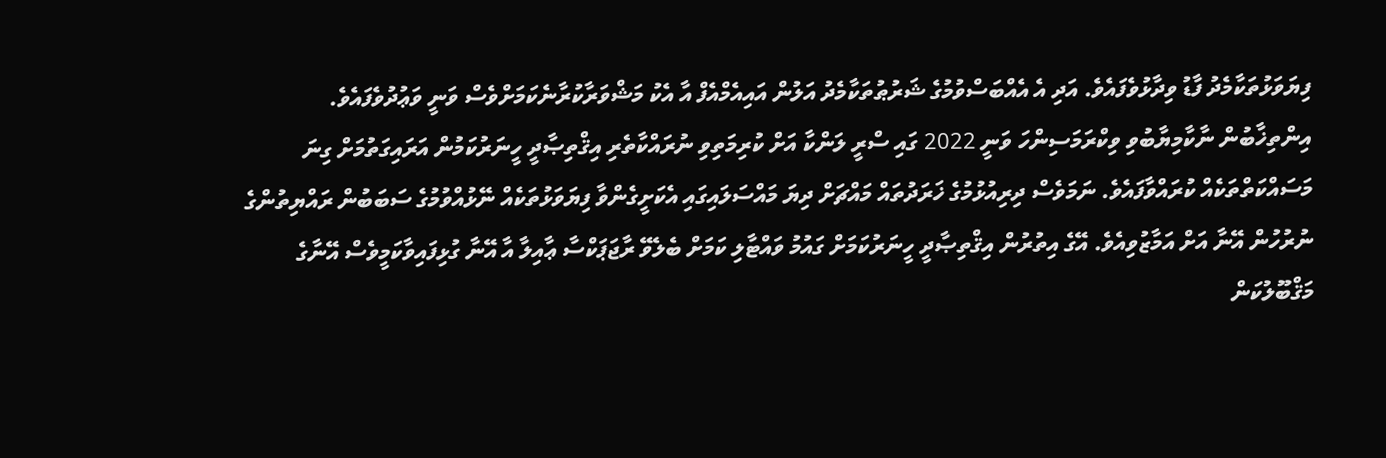ފިޔަވަޅުތަކާމެދު ފާޑު ވިދާޅުވެފައެވެ. އަދި އެ އެއްބަސްވުމުގެ ޝަރުޠުތަކާމެދު އަލުން އައިއެމްއެފް އާ އެކު މަޝްވަރާކުރާނެކަމަށްވެސް ވަނީ ވަޢުދުވެފައެވެ.
އިންތިޚާބުން ނާކާމިޔާބުވި ވިކްރަމަސިންހަ ވަނީ 2022 ގައި ސްރީ ލަންކާ އަށް ކުރިމަތިވި ނުރައްކާތެރި އިޤްތިޞާދީ ހީނަރުކަމުން އަރައިގަތުމަށް ގިނަ މަސައްކަތްތަކެއް ކުރައްވާފައެވެ. ނަމަވެސް ދިރިއުޅުމުގެ ޚަރަދުތައް މައްޗަށް ދިޔަ މައްސަލައިގައި އެކަށީގެންވާ ފިޔަވަޅުތަކެއް ނޭޅުއްވުމުގެ ސަބަބުން ރައްޔިތުންގެ ނުރުހުން އޭނާ އަށް އަމާޒުވިއެވެ. އޭގެ އިތުރުން އިޤްތިޞާދީ ހީނަރުކަމަށް ގައުމު ވައްޓާލި ކަމަށް ބެލެވޭ ރާޖަޕަކްސާ ޢާއިލާ އާ އޭނާ ގުޅިފައިވާކަމީވެސް އޭނާގެ މަޤްބޫލުކަން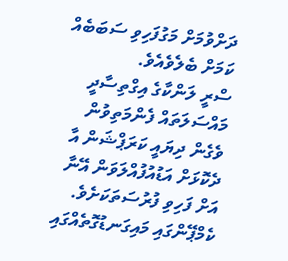ދަށްވުމަށް މަގުފަހިވި ސަބަބެއް ކަމަށް ބެލެވެއެވެ.
ސްރީ ލަންކާގެ އިގްތިސާދީ މައްސަލަތައް ފެންމަތިވުން ވެގެން ދިޔައީ ކަރަޕްޝަން އާ ދެކޮޅަށް އަޑުއުފުއްލަވަން އޭނާ އަށް ފަހިވި ފުރުސަތަކަށެވެ. ކެމްޕޭންގައި މައިގަނޑުގޮތެއްގައި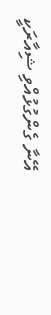އޭނާ ގެންގުޅުއްވި ޝިއާރަކީ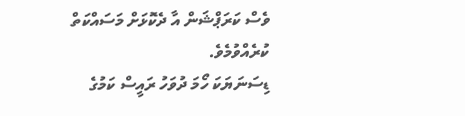ވެސް ކަރަޕްޝަން އާ ދެކޮޅަށް މަސައްކަތް ކުރެއްވުމެވެ.
ޑިސަނަޔަކަ ހޯމަ ދުވަހު ރައީސް ކަމުގެ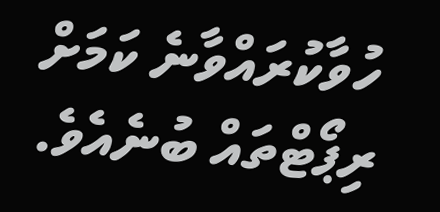ހުވާކުރައްވާނެ ކަމަށް ރިޕޯޓްތައް ބުނެއެވެ.